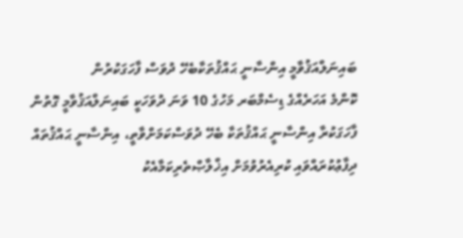ބައިނަލްއަޤުވާމީ އިންސާނީ ޙައްޤުތަކާބެހޭ ދުވަސް ފާހަގަކުރުން
ކޮންމެ އަހަރެއްގެ ޑިސެމްބަރ މަހުގެ 10 ވަނަ ދުވަހަކީ ބައިނަލްއަޤުވާމީ ގޮތުން ފާހަގަކުރާ އިންސާނީ ޙައްޤުތަކާ ބެހޭ ދުވަސްކަމަށްވާތީ، އިންސާނީ ޙައްޤުތައް ދިފާޢުކުރައްވައި ކުރިއެރުވުމަށް އިޚްލާޞްތެރިކަމާއެކު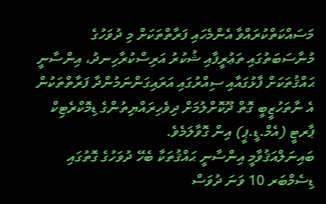މަސައްކަތްކުރައްވާ އެންމެހައި ފަރާތްތަކަށް މި ދުވަހުގެ މުނާސަބަތުގައި ތަޢުރީފާއި ޝުކުރު އަރިސްކުރާހިނދު، އިންސާނީ ޙައްޤުތަކަށް ފާޅުގައާއި ސިއްރުގައި އަރައިގަންނަމުންދާ ފަރާތްތަކުން އެ ނާތަހުޒީބީ ގޮތް ދޫކޮށްލުމަށް ދިވެހިރައްޔިތުންގެ ޑިމޮކްރެޓިކް ޕާރޓީ (އެމް.ޑީ.ޕީ) އިން ގޮވާލަމެވެ.
ބައިނަލްއަޤުވާމީ އިންސާނީ ޙައްޤުތަކާ ބެހޭ ދުވަހުގެ ގޮތުގައި ޑިސެމްބަރ 10 ވަނަ ދުވަސް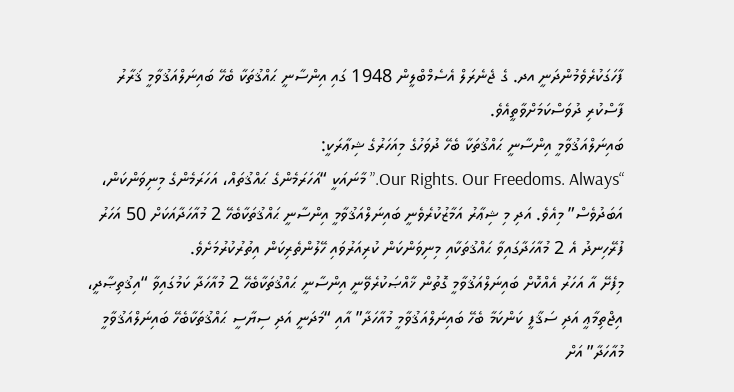ފާހަގަކުރެވެމުންދަނީ އދ. ގެ ޖެނެރަލް އެސެމްބްލީން 1948 ގައި އިންސާނީ ޙައްޤުތަކާ ބެހޭ ބައިނަލްއަޤުވާމީ ޤަރާރު ފާސްކުރި ދުވަސްކަމަށްވާތީއެވެ.
ބައިނަލްއަޤުވާމީ އިންސާނީ ޙައްޤުތަކާ ބެހޭ ދުވަހުގެ މިއަހަރުގެ ޝިޢާރަކީ:
“Our Rights. Our Freedoms. Always.” މާނައަކީ “އަހަރަމެންގެ ޙައްޤުތައް، އަހަރަމެންގެ މިނިވަންކަން، އަބަދުވެސް” މިއެވެ. އަދި މި ޝިޢާރު އަމާޒުކުރެވެނީ ބައިނަލްއަޤުވާމީ އިންސާނީ ޙައްޤުތަކާބެހޭ 2 މުއާހަދާއަކަށް 50 އަހަރު ފުރޭހިނދު އެ 2 މުއާހަދާގައިވާ ޙައްޤުތަކާއި މިނިވަންކަން ކުރިއަރުވައި ހޭލުންތެރިކަން އިތުރުކުރުމަށެވެ.
މިފެށޭ އާ އަހަރު އެއްކޮށް ބައިނަލްއަޤުވާމީ ގޮތުން ޚާއްޞަކުރެވޭނީ އިންސާނީ ޙައްޤުތަކާބެހޭ 2 މުއާހަދާ ކަމުގައިވާ “އިޤުތިޞާދީ، އިޖްތިމާޢީ އަދި ސަޤާފީ ކަންކަމާ ބެހޭ ބައިނަލްއަޤުވާމީ މުއާހަދާ” އާއި “މަދަނީ އަދި ސިޔާސީ ޙައްޤުތަކާބެހޭ ބައިނަލްއަޤުވާމީ މުއާހަދާ” އަށް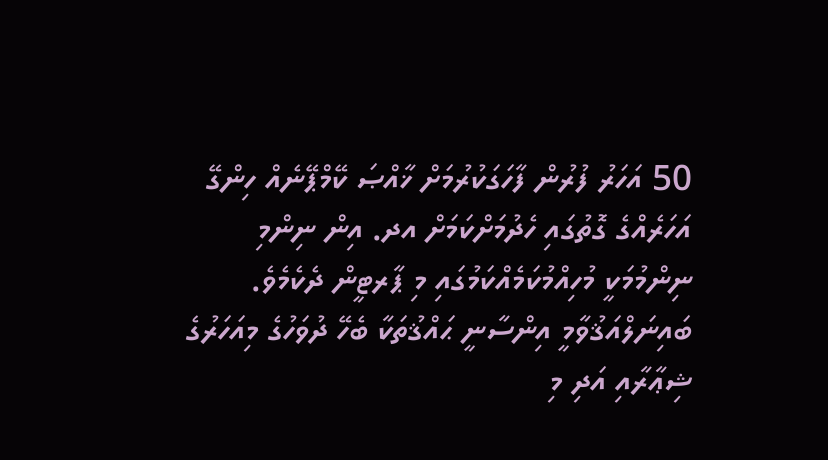50 އަހަރު ފުރުން ފާހަގަކުރުމަށް ޚާއްޞަ ކޭމްޕޭނެއް ހިންގޭ އަހަރެއްގެ ގޮތުގައި ހެދުމަށްކަމަށް އދ. އިން ނިންމި ނިންމުމަކީ މުހިއްމުކަމެއްކަމުގައި މި ޕާރޓީން ދެކެމެވެ.
ބައިނަލްއަޤުވާމީ އިންސާނީ ޙައްޤުތަކާ ބެހޭ ދުވަހުގެ މިއަހަރުގެ ޝިޢާރާއި އަދި މި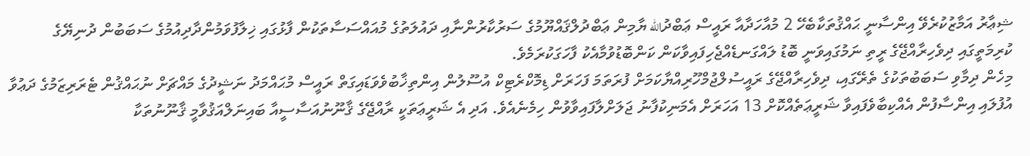ޝިޢާރު އަމާޒުކުރެވޭ އިންސާނީ ޙައްޤުތަކާބެހޭ 2 މުއާހަދާއާ ރައީސް ޢަބްދުالله ޔާމިން ޢަބްދުލްޤައްޔޫމުގެ ސަރުކާރުންނާއި ދައުލަތުގެ މުއައްސަސާތަކުން ފާޅުގައި ޚިލާފުވަމުންދާދިއުމުގެ ސަބަބުން ދުނިޔޭގެ ކުރިމަތީގައި ދިވެހިރާއްޖޭގެ ރީތި ނަމުގައިވަނީ ބޮޑު ލައްގަނޑެއްޖެހިފައިވާކަން ކަންބޮޑުވުމާއެކު ފާހަގަކުރަމެވެ.
މިހެން ދިމާވި ސަބަބުތަކުގެ ތެރޭގައި، ދިވެހިރާއްޖޭގެ ރައީސުލްޖުމްހޫރިއްޔާކަމަށް ފުރަތަމަ ފަހަރަށް ޑިމޮކްރެޓިކް އުސޫލުން އިންތިޚާބުވެވަޑައިގަތް ރައީސް މުޙައްމަދު ނަޝީދުގެ މައްޗަށް ނުޙައްޤުން ޓެރަރިޒަމުގެ ދަޢުވާ އުފުލައި އިންސާފުން އެއްކިބާވެފައިވާ ޝަރީޢަތެއްކޮށް 13 އަހަރަށް އެމަނިކުފާނު ޖަލަށްލާފައިވާވުން ހިމެނެއެވެ. އަދި އެ ޝަރީޢަތަކީ ރާއްޖޭގެ ޤާނޫނުއަސާސީއާ ބައިނަލްއަޤުވާމީ ޤާނޫނުތަކާ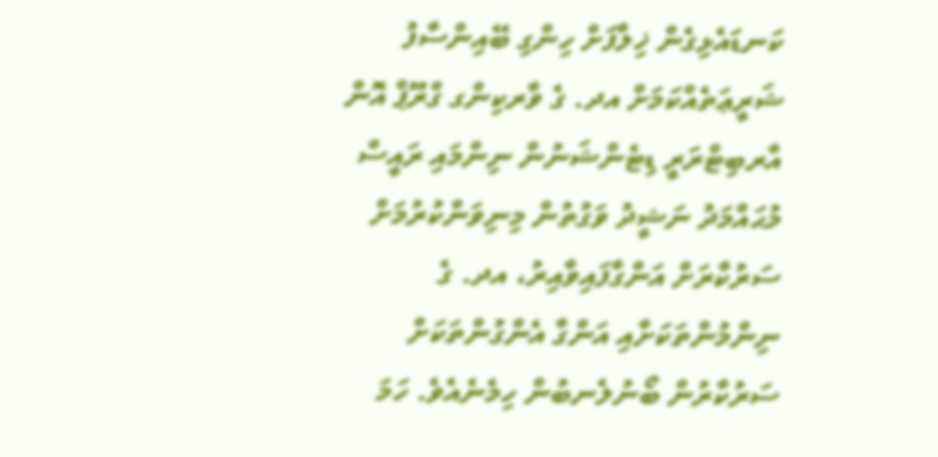ކަނޑައެޅިގެން ޚިލާފަށް ހިންގި ބޭއިންސާފު ޝަރީޢަތެއްކަމަށް އދ. ގެ ވާރކިންގ ގްރޫޕް އޮން އާރބިޓްރަރީ ޑިޓެންޝަނުން ނިންމައި ރައީސް މުޙައްމަދު ނަޝީދު ވަގުތުން މިނިވަންކުރުމަށް ސަރުކާރަށް އަންގާފައިވާއިރު، އދ. ގެ ނިންމުންތަކަށާއި އަންގާ އެންގުންތަކަށް ސަރުކާރުން ބޯނުލެނބުން ހިމެނެއެވެ. ހަމަ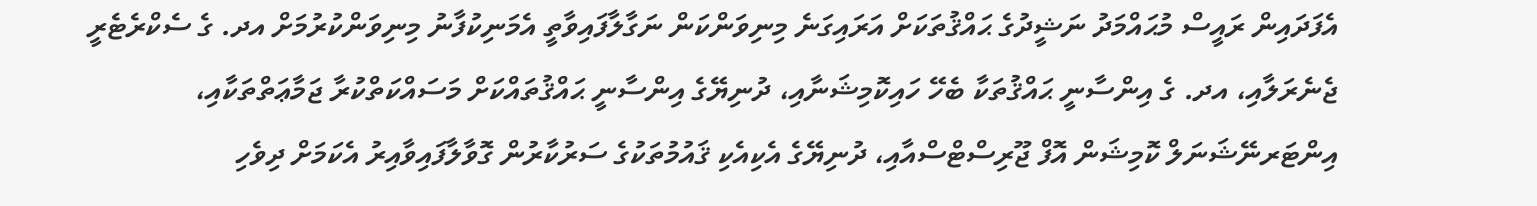އެފަދައިން ރައީސް މުޙައްމަދު ނަޝީދުގެ ޙައްޤުތަކަށް އަރައިގަނެ މިނިވަންކަން ނަގާލާފައިވާތީ އެމަނިކުފާނު މިނިވަންކުރުމަށް އދ. ގެ ސެކްރެޓެރީ ޖެނެރަލާއި، އދ. ގެ އިންސާނީ ޙައްޤުތަކާ ބެހޭ ހައިކޮމިޝަނާއި، ދުނިޔޭގެ އިންސާނީ ޙައްޤުތައްކަށް މަސައްކަތްކުރާ ޖަމާޢަތްތަކާއި، އިންޓަރނޭޝަނަލް ކޮމިޝަން އޮފް ޖޫރިސްޓްސްއާއި، ދުނިޔޭގެ އެކިއެކި ޤައުމުތަކުގެ ސަރުކާރުން ގޮވާލާފައިވާއިރު އެކަމަށް ދިވެހި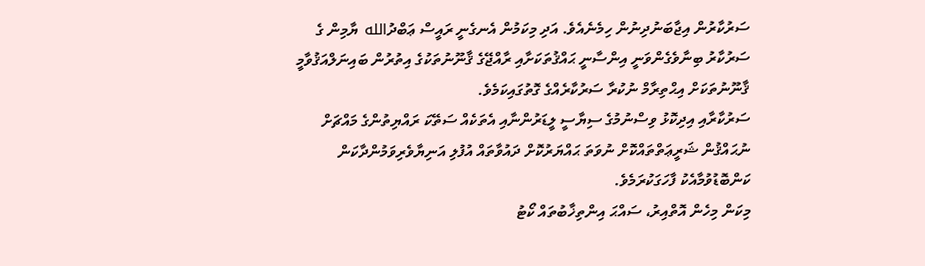ސަރުކާރުން އިޖާބަނުދިނުން ހިމެނެއެވެ. އަދި މިކަމުން އެނގެނީ ރައީސް ޢަބްދުالله ޔާމިން ގެ ސަރުކާރު ބިނާވެގެންވަނީ އިންސާނީ ޙައްޤުތަކަށާއި ރާއްޖޭގެ ޤާނޫނުތަކުގެ އިތުރުން ބައިނަލްއަޤުވާމީ ޤާނޫނުތަކަށް އިޙްތިރާމް ނުކުރާ ސަރުކާރެއްގެ ގޮތުގައިކަމެވެ.
ސަރުކާރާއި އިދިކޮޅު ވިސްނުމުގެ ސިޔާސީ ލީޑަރުންނާއި އެތަކެއް ސަތޭކަ ރައްޔިތުންގެ މައްޗަށް ނުޙައްޤުން ޝަރީޢަތްތައްކޮށް ނުވަތަ ޙައްޔަރުކޮށް ދައުވާތައް އުފުލި އަނިޔާވެރިވަމުންދާކަން ކަންބޮޑުވުމާއެކު ފާހަގަކުރަމެވެ.
މިކަން މިހެން އޮތްއިރު، ސައްޙަ އިންތިޚާބުތައް ކޯޓު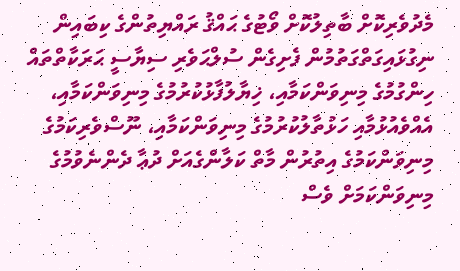މެދުވެރިކޮށް ބާތިލުކޮށް ވޯޓުގެ ޙައްޤު ރައްޔިތުންގެ ކިބައިން ނިގުޅައިގަތްގަތުމުން ފެށިގެން ސުލްޙަވެރި ސިޔާސީ ޙަރަކާތްތައް ހިންގުމުގެ މިނިވަންކަމާއި، ޚިޔާލުފާޅުކުރުމުގެ މިނިވަންކަމާއި، އެއްވެއުޅުމާއި ހަޅުތާލުކުރުމުގެ މިނިވަންކަމާއި، ނޫސްވެރިކަމުގެ މިނިވަންކަމުގެ އިތުރުން މާތް ކަލާންގެއަށް ދުޢާ ދެންނެވުމުގެ މިނިވަންކަމަށް ވެސް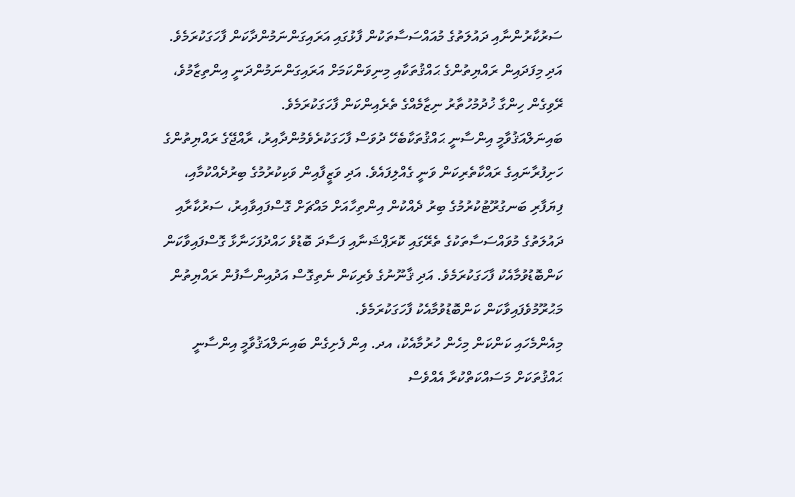ސަރުކާރުންނާއި ދައުލަތުގެ މުއައްސަސާތަކުން ފާޅުގައި އަރައިގަންނަމުންދާކަން ފާހަގަކުރަމެވެ. އަދި މިފަދައިން ރައްޔިތުންގެ ޙައްޤުތަކާއި މިނިވަންކަމަށް އަރައިގަންނަމުންދަނީ އިންތިޒާމުވެ، ރޭވިގެން ހިންގާ ޚުދުމުހުތާރު ނިޒާމެއްގެ ތެރެއިންކަން ފާހަގަކުރަމެވެ.
ބައިނަލްއަޤުވާމީ އިންސާނީ ޙައްޤުތަކާބެހޭ ދުވަސް ފާހަގަކުރެވެމުންދާއިރު، ރާއްޖޭގެ ރައްޔިތުންގެ ހަށިފުރާނައިގެ ރައްކާތެރިކަން ވަނީ ގެއްލިފައެވެ. އަދި ވަޒީފާއިން ވަކިކުރުމުގެ ބިރުދެއްކުމާއި، ފިޔަފާރި ބަނގުރޫޓުކުރުމުގެ ބިރު ދެއްކުން އިންތިހާއަށް މައްޗަށް ގޮސްފައިވާއިރު، ސަރުކާރާއި ދައުލަތުގެ މުވައްސަސާތަކުގެ ތެރޭގައި ކޮރަޕްޝަނާއި ފަސާދަ ބޮޑުވެ ހައްދުފަހަނާޅާ ގޮސްފައިވާކަން ކަންބޮޑުވުމާއެކު ފާހަގަކުރަމެވެ. އަދި ޤާނޫނުގެ ވެރިކަން ނެތިގޮސް އަދުއިންސާފުން ރައްޔިތުން މަޙުރޫމުވެފައިވާކަން ކަންބޮޑުވުމާއެކު ފާހަގަކުރަމެވެ.
މިއެންމެހައި ކަންކަން މިހެން ހުރުމާއެކު، އދ. އިން ފެށިގެން ބައިނަލްއަޤުވާމީ އިންސާނީ ޙައްޤުތަކަށް މަސައްކަތްކުރާ އެއްވެސް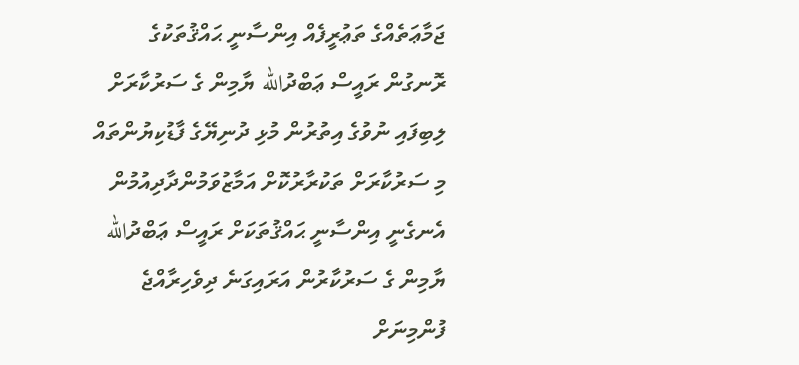ޖަމާޢަތެއްގެ ތަޢުރީފެއް އިންސާނީ ޙައްޤުތަކުގެ ރޮނގުން ރައީސް ޢަބްދުالله ޔާމިން ގެ ސަރުކާރަށް ލިބިފައި ނުވުގެ އިތުރުން މުޅި ދުނިޔޭގެ ފާޑުކިޔުންތައް މި ސަރުކާރަށް ތަކުރާރުކޮށް އަމާޒުވަމުންދާދިއުމުން އެނގެނީ އިންސާނީ ޙައްޤުތަކަށް ރައީސް ޢަބްދުالله ޔާމިން ގެ ސަރުކާރުން އަރައިގަނެ ދިވެހިރާއްޖެ ފުންމިނަށް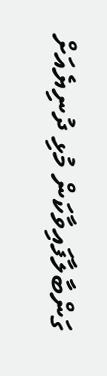ގަންބާލާފައިވާކަން މުޅި ދުނިޔެއަށް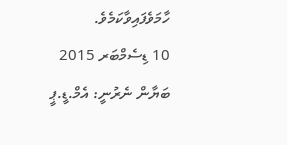ހާމަވެފައިވާކަމެވެ.
10 ޑިސެމްބަރ 2015
ބަޔާން ނެރުނީ: އެމް.ޑީ.ޕީ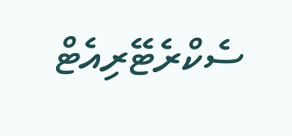ސެކްރެޓޭރިއެޓް